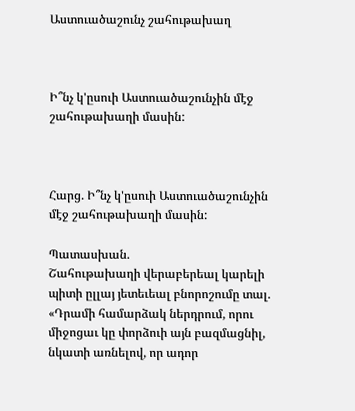Աստուածաշունչ շահութախաղ



Ի՞նչ կ'ըսուի Աստուածաշունչին մէջ շահութախաղի մասին:



Հարց. Ի՞նչ կ'ըսուի Աստուածաշունչին մէջ շահութախաղի մասին:

Պատասխան.
Շահութախաղի վերաբերեալ կարելի պիտի ըլլայ յետեւեալ բնորոշումը տալ. «Դրամի համարձակ ներդրում, որու միջոցաւ կը փորձուի այն բազմացնիլ, նկատի առնելով, որ ադոր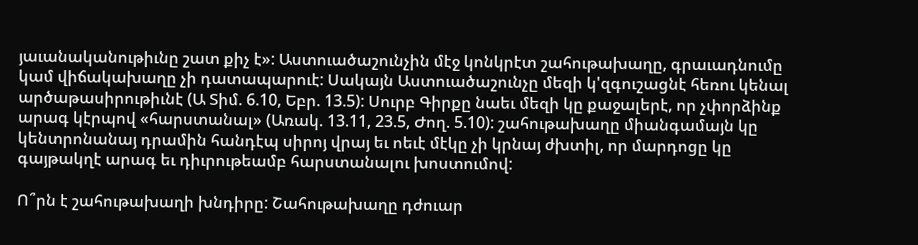յաւանականութիւնը շատ քիչ է»: Աստուածաշունչին մէջ կոնկրէտ շահութախաղը, գրաւադնումը կամ վիճակախաղը չի դատապարուէ: Սակայն Աստուածաշունչը մեզի կ'զգուշացնէ հեռու կենալ արծաթասիրութիւնէ (Ա Տիմ. 6.10, Եբր. 13.5): Սուրբ Գիրքը նաեւ մեզի կը քաջալերէ, որ չփորձինք արագ կէրպով «հարստանալ» (Առակ. 13.11, 23.5, Ժող. 5.10): շահութախաղը միանգամայն կը կենտրոնանայ դրամին հանդէպ սիրոյ վրայ եւ ոեւէ մէկը չի կրնայ ժխտիլ, որ մարդոցը կը գայթակղէ արագ եւ դիւրութեամբ հարստանալու խոստումով:

Ո՞րն է շահութախաղի խնդիրը: Շահութախաղը դժուար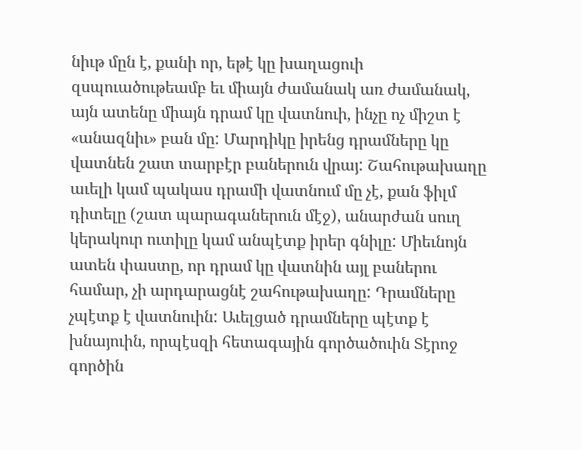նիւթ մըն է, քանի որ, եթէ կը խաղացուի զսպուածութեամբ եւ միայն ժամանակ առ ժամանակ, այն ատենը միայն դրամ կը վատնուի, ինչը ոչ միշտ է «անազնիւ» բան մը: Մարդիկը իրենց դրամները կը վատնեն շատ տարբէր բաներուն վրայ: Շահութախաղը աւելի կամ պակաս դրամի վատնում մը չէ, քան ֆիլմ դիտելը (շատ պարագաներուն մէջ), անարժան սուղ կերակուր ուտիլը կամ անպէտք իրեր գնիլը: Միեւնոյն ատեն փաստը, որ դրամ կը վատնին այլ բաներու համար, չի արդարացնէ շահութախաղը: Դրամները չպէտք է վատնուին: Աւելցած դրամները պէտք է խնայուին, որպէսզի հետագային գործածուին Տէրոջ գործին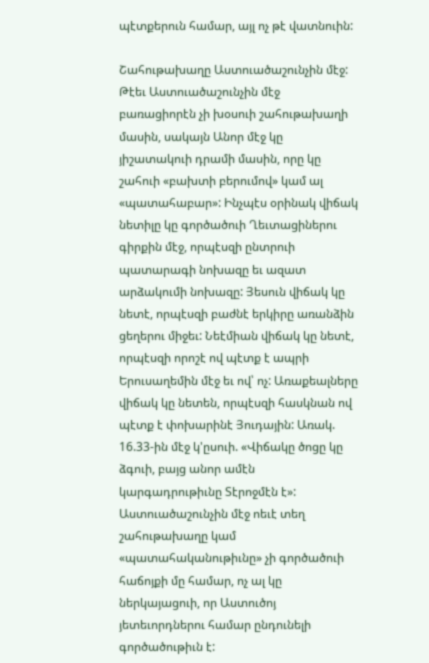պէտքերուն համար, այլ ոչ թէ վատնուին:

Շահութախաղը Աստուածաշունչին մէջ: Թէեւ Աստուածաշունչին մէջ բառացիորէն չի խօսուի շահութախաղի մասին, սակայն Անոր մէջ կը յիշատակուի դրամի մասին, որը կը շահուի «բախտի բերումով» կամ ալ «պատահաբար»: Ինչպէս օրինակ վիճակ նետիլը կը գործածուի Ղեւտացիներու գիրքին մէջ, որպէսզի ընտրուի պատարագի նոխազը եւ ազատ արձակումի նոխազը: Յեսուն վիճակ կը նետէ, որպէսզի բաժնէ երկիրը առանձին ցեղերու միջեւ: Նեէմիան վիճակ կը նետէ, որպէսզի որոշէ ով պէտք է ապրի Երուսաղեմին մէջ եւ ով՝ ոչ: Առաքեալները վիճակ կը նետեն, որպէսզի հասկնան ով պէտք է փոխարինէ Յուդային: Առակ. 16.33-ին մէջ կ'ըսուի. «Վիճակը ծոցը կը ձգուի, բայց անոր ամէն կարգադրութիւնը Տէրոջմէն է»: Աստուածաշունչին մէջ ոեւէ տեղ շահութախաղը կամ «պատահականութիւնը» չի գործածուի հաճոյքի մը համար, ոչ ալ կը ներկայացուի, որ Աստուծոյ յետեւորդներու համար ընդունելի գործածութիւն է: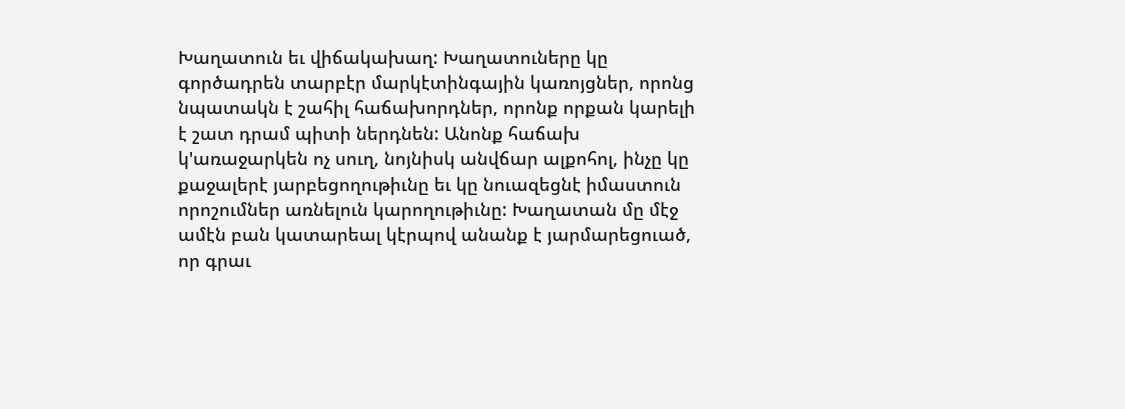Խաղատուն եւ վիճակախաղ: Խաղատուները կը գործադրեն տարբէր մարկէտինգային կառոյցներ, որոնց նպատակն է շահիլ հաճախորդներ, որոնք որքան կարելի է շատ դրամ պիտի ներդնեն: Անոնք հաճախ կ'առաջարկեն ոչ սուղ, նոյնիսկ անվճար ալքոհոլ, ինչը կը քաջալերէ յարբեցողութիւնը եւ կը նուազեցնէ իմաստուն որոշումներ առնելուն կարողութիւնը: Խաղատան մը մէջ ամէն բան կատարեալ կէրպով անանք է յարմարեցուած, որ գրաւ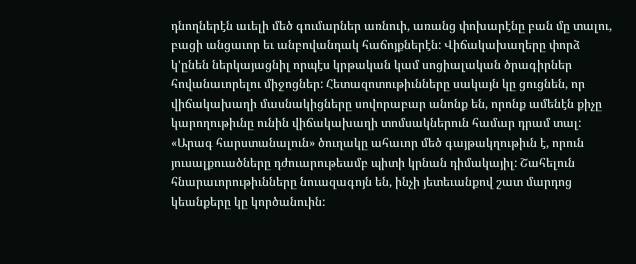դնողներէն աւելի մեծ գումարներ առնուի, առանց փոխարէնը բան մը տալու, բացի անցաւոր եւ անբովանդակ հաճոյքներէն: Վիճակախաղերը փորձ կ'ընեն ներկայացնիլ որպէս կրթական կամ սոցիալական ծրագիրներ հովանաւորելու միջոցներ: Հետազոտութիւնները սակայն կը ցուցնեն, որ վիճակախաղի մասնակիցները սովորաբար անոնք են, որոնք ամենէն քիչը կարողութիւնը ունին վիճակախաղի տոմսակներուն համար դրամ տալ: «Արագ հարստանալուն» ծուղակը ահաւոր մեծ գայթակղութիւն է, որուն յուսալքուածները դժուարութեամբ պիտի կրնան դիմակայիլ: Շահելուն հնարաւորութիւնները նուազագոյն են, ինչի յետեւանքով շատ մարդոց կեանքերը կը կործանուին: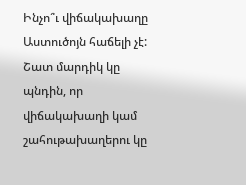Ինչո՞ւ վիճակախաղը Աստուծոյն հաճելի չէ: Շատ մարդիկ կը պնդին, որ վիճակախաղի կամ շահութախաղերու կը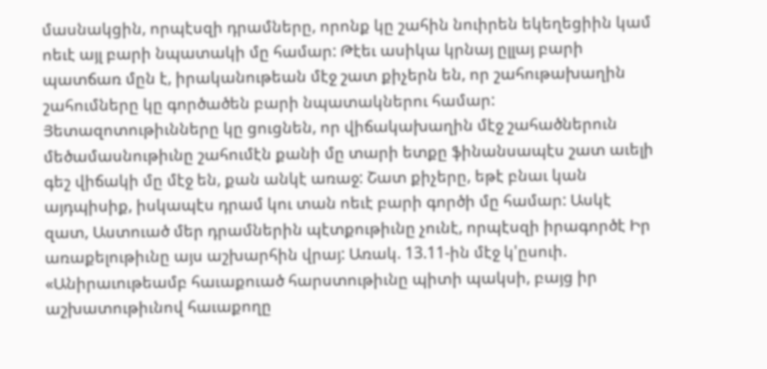մասնակցին, որպէսզի դրամները, որոնք կը շահին նուիրեն եկեղեցիին կամ ոեւէ այլ բարի նպատակի մը համար: Թէեւ ասիկա կրնայ ըլլայ բարի պատճառ մըն է, իրականութեան մէջ շատ քիչերն են, որ շահութախաղին շահումները կը գործածեն բարի նպատակներու համար: Յետազոտութիւնները կը ցուցնեն, որ վիճակախաղին մէջ շահածներուն մեծամասնութիւնը շահումէն քանի մը տարի ետքը ֆինանսապէս շատ աւելի գեշ վիճակի մը մէջ են, քան անկէ առաջ: Շատ քիչերը, եթէ բնաւ կան այդպիսիք, իսկապէս դրամ կու տան ոեւէ բարի գործի մը համար: Ասկէ զատ, Աստուած մեր դրամներին պէտքութիւնը չունէ, որպէսզի իրագործէ Իր առաքելութիւնը այս աշխարհին վրայ: Առակ. 13.11-ին մէջ կ'ըսուի. «Անիրաւութեամբ հաւաքուած հարստութիւնը պիտի պակսի, բայց իր աշխատութիւնով հաւաքողը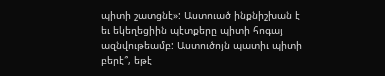պիտի շատցնէ»: Աստուած ինքնիշխան է եւ եկեղեցիին պէտքերը պիտի հոգայ ազնվութեամբ: Աստուծոյն պատիւ պիտի բերէ՞, եթէ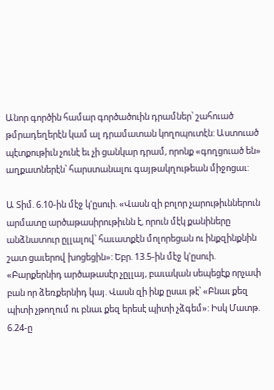Անոր գործին համար գործածուին դրամներ՝ շահուած թմրադեղերէն կամ ալ դրամատան կողոպուտէն: Աստուած պէտքութիւն չունէ եւ չի ցանկար դրամ, որոնք «գողցուած են» աղքատներէն՝ հարստանալու գայթակղութեան միջոցաւ:

Ա Տիմ. 6.10-ին մէջ կ'ըսուի. «Վասն զի բոլոր չարութիւններուն արմատը արծաթասիրութիւնն է, որուն մէկ քանիները անձնատուր ըլլալով՝ հաւատքէն մոլորեցան ու ինքզինքնին շատ ցաւերով խոցեցին»: Եբր. 13.5-ին մէջ կ'ըսուի. «Բարքերնիդ արծաթասէր չըլլայ, բաւական սեպեցէք որչափ բան որ ձեռքերնիդ կայ. Վասն զի ինք ըսաւ թէ՝ «Բնաւ քեզ պիտի չթողում ու բնաւ քեզ երեսէ պիտի չձգեմ»: Իսկ Մատթ. 6.24-ը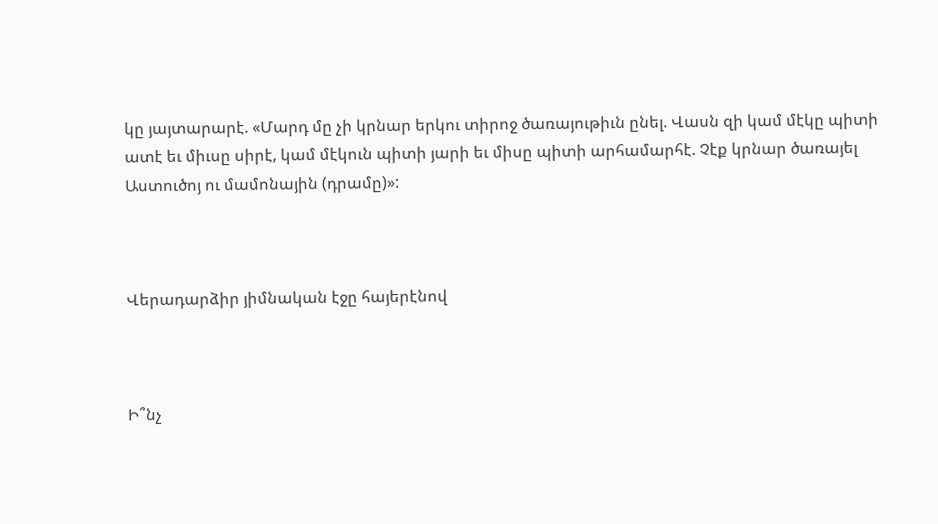կը յայտարարէ. «Մարդ մը չի կրնար երկու տիրոջ ծառայութիւն ընել. Վասն զի կամ մէկը պիտի ատէ եւ միւսը սիրէ, կամ մէկուն պիտի յարի եւ միսը պիտի արհամարհէ. Չէք կրնար ծառայել Աստուծոյ ու մամոնային (դրամը)»:



Վերադարձիր յիմնական էջը հայերէնով



Ի՞նչ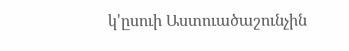կ'ըսուի Աստուածաշունչին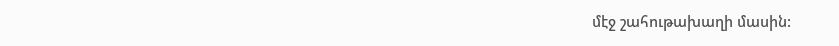մէջ շահութախաղի մասին: